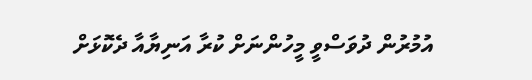އުމުރުން ދުވަސްވީ މީހުންނަށް ކުރާ އަނިޔާއާ ދެކޮޅަށް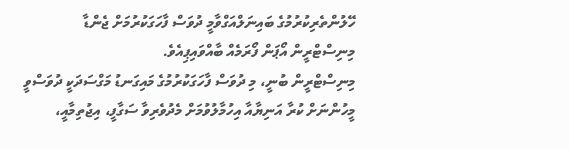ހޭލުންތެރިކުރުމުގެ ބައިނަލްއަގްވާމީ ދުވަސް ފާހަގަކުރުމަށް ޖެންޑާ މިނިސްޓްރީން އޯޕަން ފޯރަމެއް ބާއްވައިޕިއެވެ.
މިނިސްޓްރީން ބުނީ، މި ދުވަސް ފާހަގަކުރުމުގެ މައިގަނޑު މަގްސަދަކީ ދުވަސްވީ މީހުންނަށް ކުރާ އަނިޔާއާ އިހުމާލުވުމަށް މެދުވެރިވާ ސަގާފީ، އިޖުތިމާއީ،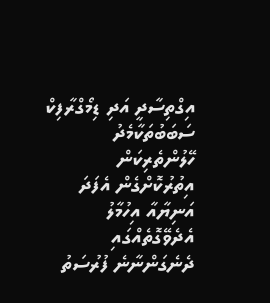އިގްތިސާދީ އަދި ޑިމޯގްރާފިކް ސަބަބުތަކާމެދު ހޭލުންތެރިކަން އިތުރުކޮށްގެން އެފަދަ އަނިޔާއާ އިހުމާލު އެދެވޭގޮތެއްގައި ދެނެގަންނާނެ ފުރުސަތު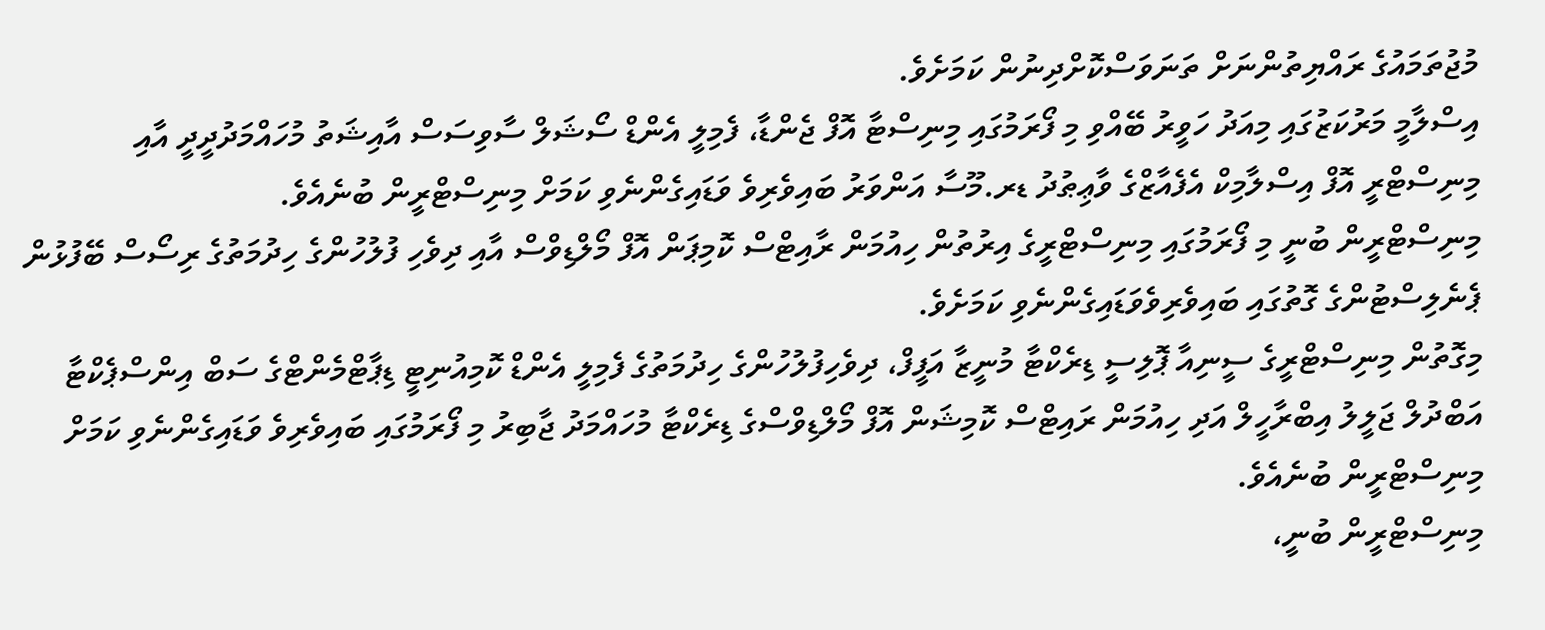މުޖުތަމައުގެ ރައްޔިތުންނަށް ތަނަވަސްކޮށްދިނުން ކަމަށެވެ.
އިސްލާމީ މަރުކަޒުގައި މިއަދު ހަވީރު ބޭއްވި މި ފޯރަމުގައި މިނިސްޓާ އޮފް ޖެންޑާ، ފެމިލީ އެންޑް ސޯޝަލް ސާވިސަސް އާއިޝަތު މުހައްމަދުދީދީ އާއި މިނިސްޓްރީ އޮފް އިސްލާމިކް އެފެއާޒްގެ ވާޢިޠުދު ޑރ.މޫސާ އަންވަރު ބައިވެރިވެ ވަޑައިގެންނެވި ކަމަށް މިނިސްޓްރީން ބުނެއެވެ.
މިނިސްޓްރީން ބުނީ މި ފޯރަމުގައި މިނިސްޓްރީގެ އިރުތުން ހިއުމަން ރާއިޓްސް ކޮމިޕަން އޮފް މޯލްޑިވްސް އާއި ދިވެހި ފުލުހުންގެ ހިދުމަތުގެ ރިސޯސް ބޭފުޅުން ޕެނެލިސްޓުންގެ ގޮތުގައި ބައިވެރިވެވަޑައިގެންނެވި ކަމަށެވެ.
މިގޮތުން މިނިސްޓްރީގެ ސީނިއާ ޕޮލިސީ ޑިރެކްޓާ މުނީޒާ އަފީފް، ދިވެހިފުލުހުންގެ ހިދުމަތުގެ ފެމިލީ އެންޑް ކޮމިއުނިޓީ ޑިޕާޓްމެންޓްގެ ސަބް އިންސްޕެކްޓާ އަބްދުލް ޖަލީލު އިބްރާހީލް އަދި ހިއުމަން ރައިޓްސް ކޮމިޝަން އޮފް މޯލްޑިވްސްގެ ޑިރެކްޓާ މުހައްމަދު ޖާބިރު މި ފޯރަމުގައި ބައިވެރިވެ ވަޑައިގެންނެވި ކަމަށް މިނިސްޓްރީން ބުނެއެވެ.
މިނިސްޓްރީން ބުނީ،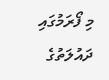މި ފޯރަމުގައި ދައުލަތުގެ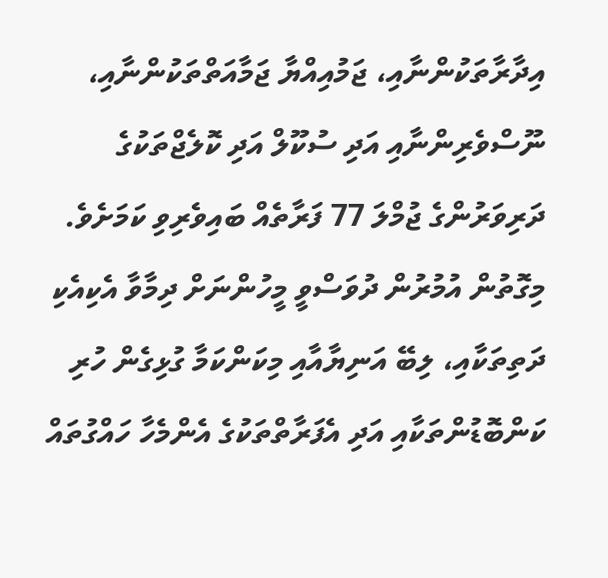އިދާރާތަކުންނާއި، ޖަމުއިއްޔާ ޖަމާއަތްތަކުންނާއި، ނޫސްވެރިންނާއި އަދި ސުކޫލް އަދި ކޮލެޖްތަކުގެ ދަރިވަރުންގެ ޖުމްލަ 77 ފަރާތެއް ބައިވެރިވި ކަމަށެވެ.
މިގޮތުން އުމުރުން ދުވަސްވީ މީހުންނަށް ދިމާވާ އެކިއެކި ދަތިތަކާއި، ލިބޭ އަނިޔާއާއި މިކަންކަމާ ގުޅިގެން ހުރި ކަންބޮޑުންތަކާއި އަދި އެފަރާތްތަކުގެ އެންމެހާ ހައްގުތައް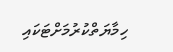ހިމާޔަތްކުރުމަށްޓަކައި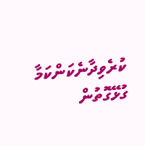ކުރެވިދާނެކަންކަމާ ގުޅޭގޮތުން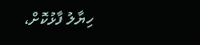ހިޔާލު ފާޅުކޮށް،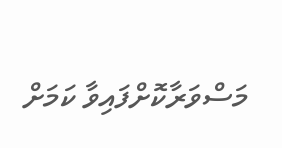މަސްވަރާކޮށްފައިވާ ކަމަށް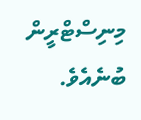މިނިސްޓްރީން ބުނެއެވެ.